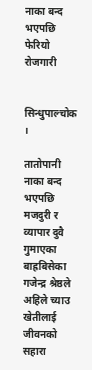नाका बन्द भएपछि फेरियो रोजगारी


सिन्धुपाल्चोक ।

तातोपानी नाका बन्द भएपछि मजदुरी र व्यापार दुवै गुमाएका बाह्रबिसेका गजेन्द्र श्रेष्ठले अहिले च्याउ खेतीलाई जीवनको सहारा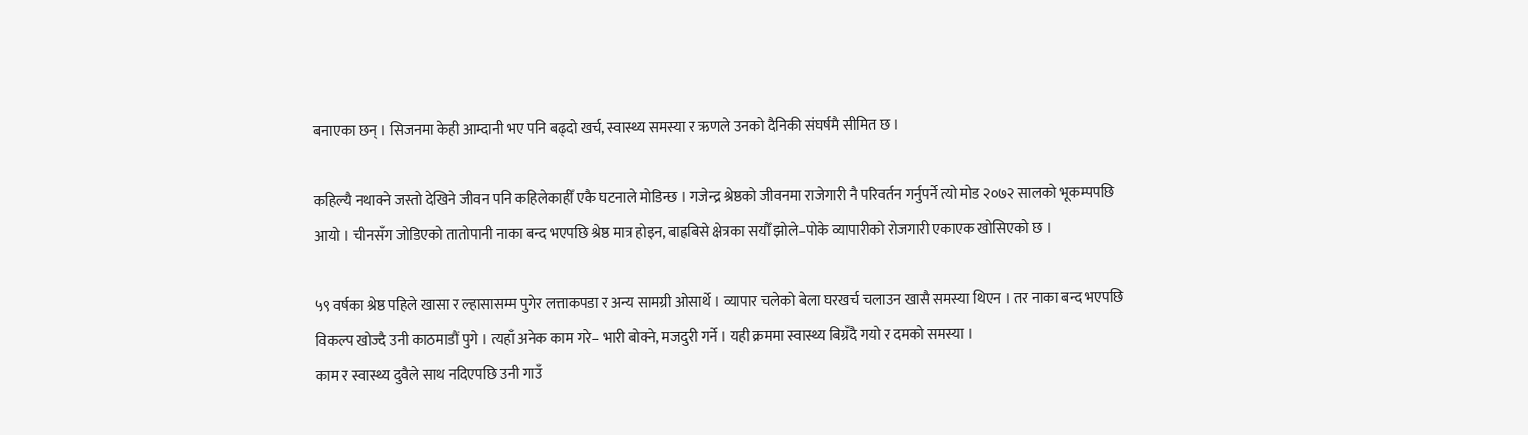बनाएका छन् । सिजनमा केही आम्दानी भए पनि बढ्दो खर्च, स्वास्थ्य समस्या र ऋणले उनको दैनिकी संघर्षमै सीमित छ ।

कहिल्यै नथाक्ने जस्तो देखिने जीवन पनि कहिलेकाहीँ एकै घटनाले मोडिन्छ । गजेन्द्र श्रेष्ठको जीवनमा राजेगारी नै परिवर्तन गर्नुपर्ने त्यो मोड २०७२ सालको भूकम्पपछि आयो । चीनसँग जोडिएको तातोपानी नाका बन्द भएपछि श्रेष्ठ मात्र होइन, बाह्रबिसे क्षेत्रका सयौँ झोले–पोके व्यापारीको रोजगारी एकाएक खोसिएको छ ।

५९ वर्षका श्रेष्ठ पहिले खासा र ल्हासासम्म पुगेर लत्ताकपडा र अन्य सामग्री ओसार्थे । व्यापार चलेको बेला घरखर्च चलाउन खासै समस्या थिएन । तर नाका बन्द भएपछि विकल्प खोज्दै उनी काठमाडौं पुगे । त्यहाँ अनेक काम गरे– भारी बोक्ने, मजदुरी गर्ने । यही क्रममा स्वास्थ्य बिग्रँदै गयो र दमको समस्या ।
काम र स्वास्थ्य दुवैले साथ नदिएपछि उनी गाउँ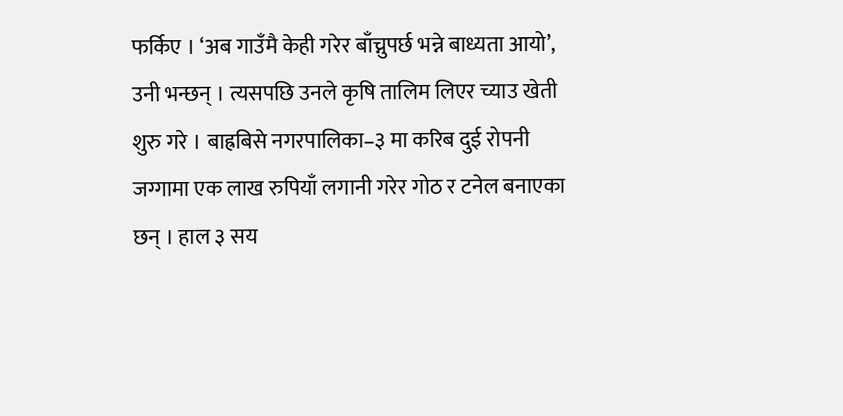फर्किए । ‘अब गाउँमै केही गरेर बाँच्नुपर्छ भन्ने बाध्यता आयो’, उनी भन्छन् । त्यसपछि उनले कृषि तालिम लिएर च्याउ खेती शुरु गरे । बाह्रबिसे नगरपालिका–३ मा करिब दुई रोपनी जग्गामा एक लाख रुपियाँ लगानी गरेर गोठ र टनेल बनाएका छन् । हाल ३ सय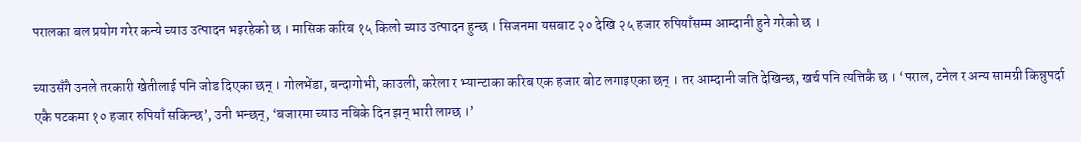परालका बल प्रयोग गरेर कन्ये च्याउ उत्पादन भइरहेको छ । मासिक करिब १५ किलो च्याउ उत्पादन हुन्छ । सिजनमा यसबाट २० देखि २५ हजार रुपियाँसम्म आम्दानी हुने गरेको छ ।

च्याउसँगै उनले तरकारी खेतीलाई पनि जोड दिएका छन् । गोलभेंडा, बन्दागोभी, काउली, करेला र भ्यान्टाका करिब एक हजार बोट लगाइएका छन् । तर आम्दानी जति देखिन्छ, खर्च पनि त्यत्तिकै छ । ‘पराल, टनेल र अन्य सामग्री किन्नुपर्दा एकै पटकमा १० हजार रुपियाँ सकिन्छ’, उनी भन्छन्, ‘बजारमा च्याउ नबिके दिन झन् भारी लाग्छ ।’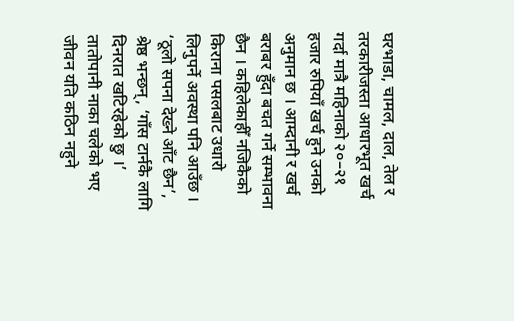घरभाडा, चामल, दाल, तेल र तरकारीजस्ता आधारभूत खर्च गर्दा मात्रै महिनाको २०–२१ हजार रुपियाँ खर्च हुने उनको अनुमान छ । आम्दानी र खर्च बराबर हुँदा बचत गर्ने सम्भावना छैन । कहिलेकाहीँ नजिकैको किराना पसलबाट उधारो लिनुपर्ने अवस्था पनि आउँछ ।
‘ठूलो सपना देख्ने आँट छैन’, श्रेष्ठ भन्छन्, ‘गाँस टार्नकै लागि दिनरात खटिरहेको छु ।’ तातोपानी नाका चलेको भए जीवन यति कठिन नहुने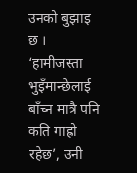उनको बुझाइ छ । ‘हामीजस्ता भुइँमान्छेलाई बाँच्न मात्रै पनि कति गाह्रो रहेछ’, उनी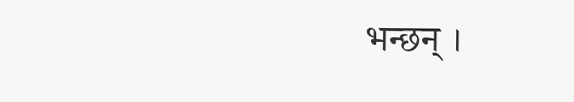भन्छन् ।